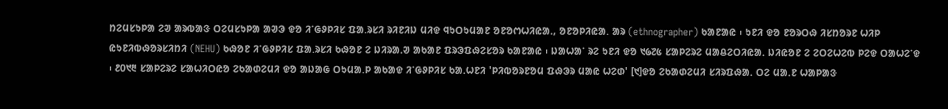ᱴᱮᱢᱥᱩᱞᱟ ᱮᱣ ᱟᱨᱵᱟᱝ ᱛᱮᱢᱥᱩᱞᱟ ᱟᱣᱳ ᱫᱚ ᱤᱸᱜᱽᱞᱤᱥ ᱯᱟ.ᱨᱥᱤ ᱨᱤᱱᱤᱡ ᱢᱤᱫ ᱧᱩᱛᱩᱢᱟᱱ ᱚᱱᱚᱬᱦᱤᱭᱟᱹ, ᱚᱱᱚᱞᱤᱭᱟ. ᱟᱨ (ethnographer) ᱠᱟᱱᱟᱭ ᱾ ᱩᱱᱤ ᱫᱚ ᱱᱚᱨᱛᱷ ᱤᱥᱴᱚᱨᱱ ᱦᱤᱞ ᱭᱩᱱᱤᱵᱷᱚᱨᱥᱤᱴᱤ (NEHU) ᱠᱷᱚᱱ ᱤᱸᱜᱽᱞᱤᱥ ᱯᱟ.ᱨᱥᱤ ᱠᱷᱚᱱ ᱮ ᱡᱤᱨᱟᱹᱣ ᱟᱠᱟᱱ ᱯᱨᱳᱯᱷᱮᱥᱚᱨ ᱠᱟᱱᱟᱭ ᱾ ᱡᱟᱦᱟᱸ ᱨᱮ ᱩᱱᱤ ᱫᱚ ᱑᱙᱗᱕ ᱥᱟᱞᱮᱨᱮ ᱢᱟᱪᱮᱛᱤᱭᱟᱹ ᱡᱤᱭᱚᱱ ᱮ ᱮᱛᱮᱦᱮᱵ ᱞᱮᱫ ᱛᱟᱦᱮᱸᱫ ᱾ ᱒᱐᱑᱓ ᱥᱟᱞᱮᱨᱮ ᱥᱟᱦᱤᱛᱭᱚ ᱮᱠᱟᱰᱮᱢᱤ ᱫᱚ ᱟᱡᱟᱜ ᱛᱩᱢᱟ.ᱞ ᱟᱠᱟᱫ ᱤᱸᱜᱽᱞᱤᱥ ᱠᱟᱹᱦᱱᱤ 'ᱞᱤᱵᱚᱨᱱᱚᱢ ᱯᱷᱳᱨ ᱢᱟᱭ ᱦᱮᱰ' [᱑]ᱫᱚ ᱮᱠᱟᱰᱮᱢᱤ ᱥᱤᱨᱯᱷᱟᱹ ᱛᱮ ᱢᱟᱹᱱ ᱦᱟᱞᱟᱝ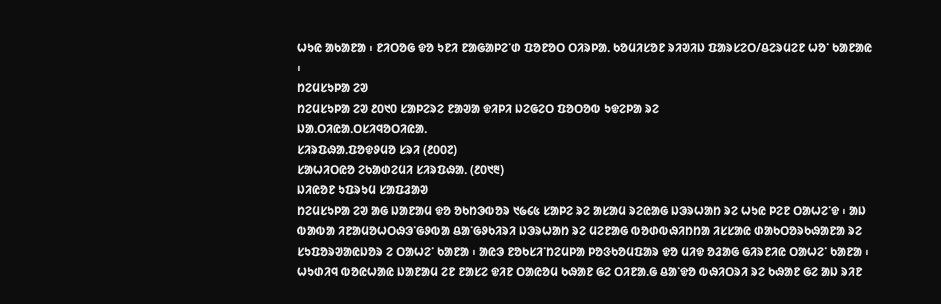ᱦᱩᱭ ᱟᱠᱟᱱᱟ ᱾ ᱱᱤᱛᱚᱜ ᱫᱚ ᱩᱱᱤ ᱱᱟᱜᱟᱞᱮᱸᱰ ᱯᱚᱱᱚᱛ ᱛᱤᱨᱞᱟᱹ ᱠᱚᱢᱤᱥᱚᱱ ᱨᱤᱣᱤᱡ ᱯᱟᱨᱥᱮᱛ/ᱪᱮᱨᱢᱮᱱ ᱦᱚᱸ ᱠᱟᱱᱟᱭ ᱾
ᱴᱮᱢᱥᱩᱞᱟ ᱮᱣ
ᱴᱮᱢᱥᱩᱞᱟ ᱮᱣ ᱒᱐᱑᱐ ᱥᱟᱞᱮᱨᱮ ᱱᱟᱣᱟ ᱫᱤᱞᱤ ᱡᱮᱜᱮᱛ ᱯᱚᱛᱚᱵ ᱩᱫᱮᱞᱟ ᱨᱮ
ᱡᱟᱹᱛᱤᱭᱟᱹᱛᱥᱤᱧᱚᱛᱤᱭᱟᱹ
ᱥᱤᱨᱯᱷᱟᱹᱯᱚᱫᱽᱢᱚ ᱥᱨᱤ (᱒᱐᱐᱗)
ᱥᱟᱦᱤᱛᱭᱚ ᱮᱠᱟᱰᱮᱢᱤ ᱥᱤᱨᱯᱷᱟᱹ (᱒᱐᱑᱓)
ᱡᱤᱭᱚᱱ ᱩᱯᱨᱩᱢ ᱥᱟᱯᱲᱟᱣ
ᱴᱮᱢᱥᱩᱞᱟ ᱮᱣ ᱟᱜ ᱡᱟᱱᱟᱢ ᱫᱚ ᱚᱠᱴᱳᱵᱚᱨ ᱑᱙᱔᱕ ᱥᱟᱞᱮ ᱨᱮ ᱟᱥᱟᱢ ᱨᱮᱭᱟᱜ ᱡᱳᱨᱦᱟᱴ ᱨᱮ ᱦᱩᱭ ᱞᱮᱱ ᱛᱟᱦᱮᱸᱫ ᱾ ᱟᱡ ᱵᱟᱵᱟ ᱤᱱᱟᱢᱚᱦᱛᱷᱳᱸᱜᱽᱵᱟ ᱪᱟᱸᱜᱽᱠᱤᱨᱤ ᱡᱳᱨᱦᱟᱴ ᱨᱮ ᱢᱮᱱᱟᱜ ᱵᱚᱰᱵᱷᱤᱴᱴᱟ ᱤᱥᱥᱟᱭ ᱰᱟᱠᱛᱚᱨᱠᱷᱟᱱᱟ ᱨᱮ ᱥᱩᱯᱚᱨᱣᱟᱭᱡᱚᱨ ᱮ ᱛᱟᱦᱮᱸ ᱠᱟᱱᱟ ᱾ ᱟᱭᱳ ᱱᱚᱠᱥᱤᱸᱴᱮᱢᱞᱟ ᱞᱚᱝᱠᱚᱢᱯᱟᱨ ᱫᱚ ᱢᱤᱫ ᱚᱲᱟᱜ ᱜᱤᱨᱱᱤᱭ ᱛᱟᱦᱮᱸ ᱠᱟᱱᱟ ᱾ ᱦᱩᱰᱤᱧ ᱵᱚᱭᱦᱟᱭ ᱡᱟᱱᱟᱢ ᱮᱱ ᱱᱟᱥᱮ ᱫᱤᱱ ᱛᱟᱭᱚᱢ ᱠᱷᱟᱱ ᱜᱮ ᱛᱤᱱᱟ.ᱜ ᱪᱟᱸᱫᱚ ᱵᱷᱤᱛᱨᱤ ᱨᱮ ᱠᱷᱟᱱ ᱜᱮ ᱟᱡ ᱨᱤᱱ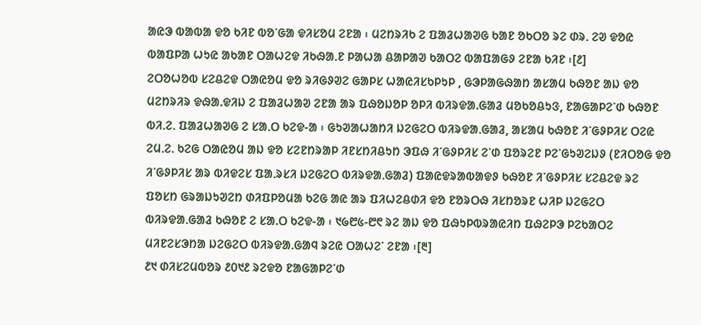ᱟᱭᱳ ᱵᱟᱵᱟ ᱫᱚ ᱠᱤᱱ ᱵᱚᱸᱜᱟ ᱫᱤᱥᱚᱢ ᱮᱱᱟ ᱾ ᱢᱮᱴᱨᱤᱠ ᱮ ᱯᱟᱲᱦᱟᱣᱜ ᱠᱟᱱ ᱚᱠᱛᱚ ᱨᱮ ᱰᱨᱹ ᱮᱣ ᱫᱚᱭ ᱵᱟᱯᱞᱟ ᱦᱩᱭ ᱟᱠᱟᱱ ᱛᱟᱦᱮᱫ ᱤᱠᱷᱟᱹᱱ ᱞᱟᱦᱟ ᱪᱟᱞᱟᱣ ᱠᱟᱛᱮ ᱵᱟᱯᱟᱜᱽ ᱮᱱᱟ ᱠᱤᱱ ᱾[᱒]
ᱮᱛᱚᱦᱚᱵ ᱥᱮᱪᱮᱫ ᱛᱟᱭᱚᱢ ᱫᱚ ᱨᱤᱜᱽᱣᱮ ᱜᱟᱞᱥ ᱦᱟᱭᱤᱥᱠᱞᱩᱞ , ᱜᱳᱞᱟᱜᱷᱟᱴ ᱟᱥᱟᱢ ᱠᱷᱚᱱ ᱟᱡ ᱫᱚ ᱢᱮᱴᱨᱤᱨ ᱫᱷᱟ.ᱫᱤᱡ ᱮ ᱯᱟᱲᱦᱟᱣ ᱮᱱᱟ ᱟᱨ ᱯᱷᱚᱡᱚᱞ ᱚᱞᱤ ᱵᱤᱨᱫᱟ.ᱜᱟᱲ ᱢᱚᱠᱚᱪᱩᱝ, ᱱᱟᱜᱟᱞᱮᱸᱰ ᱠᱷᱚᱱ ᱵᱤᱹᱮᱹ ᱯᱟᱲᱦᱟᱣᱜ ᱮ ᱥᱟᱹᱛ ᱠᱮᱫ-ᱟ ᱾ ᱜᱩᱣᱟᱦᱟᱴᱤ ᱡᱮᱜᱮᱛ ᱵᱤᱨᱫᱟᱹᱜᱟᱲ, ᱟᱥᱟᱢ ᱠᱷᱚᱱ ᱤᱸᱜᱽᱞᱤᱥ ᱛᱮᱭ ᱮᱢᱹᱮᱹ ᱠᱮᱜ ᱛᱟᱭᱚᱢ ᱟᱡ ᱫᱚ ᱥᱮᱱᱴᱨᱟᱞ ᱤᱱᱥᱴᱤᱪᱩᱴ ᱳᱯᱷ ᱤᱸᱜᱽᱞᱤᱥ ᱮᱸᱰ ᱯᱚᱨᱮᱱ ᱞᱮᱸᱜᱩᱣᱮᱡᱽ (ᱱᱤᱛᱚᱜ ᱫᱚ ᱤᱸᱜᱽᱞᱤᱥ ᱟᱨ ᱵᱤᱫᱮᱥ ᱯᱟᱹᱨᱥᱤ ᱡᱮᱜᱮᱛ ᱵᱤᱨᱫᱟᱹᱜᱟᱲ) ᱯᱟᱭᱫᱨᱟᱵᱟᱫᱽ ᱠᱷᱚᱱ ᱤᱸᱜᱽᱞᱤᱥ ᱥᱮᱪᱮᱫ ᱨᱮ ᱯᱚᱥᱴ ᱜᱨᱟᱡᱩᱣᱮᱴ ᱰᱤᱯᱞᱚᱢᱟ ᱠᱮᱜ ᱟᱭ ᱟᱨ ᱯᱤᱦᱮᱪᱰᱤ ᱫᱚ ᱱᱚᱨᱛᱷ ᱤᱥᱴᱚᱨᱱ ᱦᱤᱞ ᱡᱮᱜᱮᱛ ᱵᱤᱨᱫᱟᱹᱜᱟᱲ ᱠᱷᱚᱱ ᱮ ᱥᱟ.ᱛ ᱠᱮᱫ-ᱟ ᱾ ᱑᱙᱘᱕-᱘᱖ ᱨᱮ ᱟᱡ ᱫᱚ ᱯᱷᱩᱞᱵᱨᱟᱭᱤᱴ ᱯᱷᱮᱞᱳ ᱞᱮᱠᱟᱛᱮ ᱢᱤᱱᱮᱥᱳᱴᱟ ᱡᱮᱜᱮᱛ ᱵᱤᱨᱫᱟᱹᱜᱟᱧ ᱨᱮᱭ ᱛᱟᱦᱮᱸ ᱮᱱᱟ ᱾[᱓]
᱒᱑ ᱰᱤᱥᱮᱢᱵᱚᱨ ᱒᱐᱑᱒ ᱨᱮᱫᱚ ᱱᱟᱜᱟᱞᱮᱸᱰ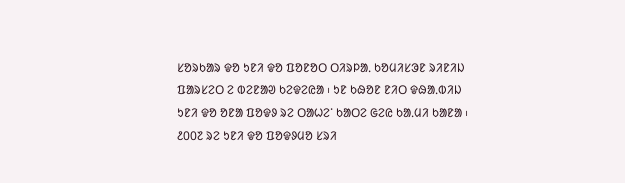ᱥᱚᱨᱠᱟᱨ ᱫᱚ ᱩᱱᱤ ᱫᱚ ᱯᱚᱱᱚᱛ ᱛᱤᱨᱞᱟᱹ ᱠᱚᱢᱤᱥᱳᱱ ᱨᱤᱱᱤᱡ ᱯᱟᱨᱥᱮᱛ ᱮ ᱵᱮᱱᱟᱣ ᱠᱮᱫᱮᱭᱟ ᱾ ᱩᱱ ᱠᱷᱚᱱ ᱱᱤᱛ ᱫᱷᱟᱹᱵᱤᱡ ᱩᱱᱤ ᱫᱚ ᱚᱱᱟ ᱯᱚᱫᱽ ᱨᱮ ᱛᱟᱦᱮᱸ ᱠᱟᱛᱮ ᱜᱮᱭ ᱠᱟᱹᱢᱤ ᱠᱟᱱᱟ ᱾
᱒᱐᱐᱗ ᱨᱮ ᱩᱱᱤ ᱫᱚ ᱯᱚᱫᱽᱢᱚ ᱥᱨᱤ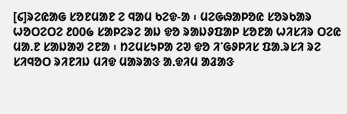[᱔]ᱨᱮᱭᱟᱜ ᱥᱚᱱᱢᱟᱱ ᱮ ᱧᱟᱢ ᱠᱮᱫ-ᱟ ᱾ ᱢᱮᱜᱷᱟᱞᱚᱭ ᱥᱚᱨᱠᱟᱨ ᱦᱚᱛᱮᱛᱮ ᱒᱐᱐᱙ ᱥᱟᱞᱮᱨᱮ ᱟᱡ ᱫᱚ ᱨᱟᱡᱽᱯᱟᱞ ᱥᱚᱱᱟ ᱦᱤᱥᱤᱨ ᱛᱮᱭ ᱢᱟ.ᱱ ᱥᱟᱡᱟᱣ ᱮᱱᱟ ᱾ ᱴᱮᱢᱥᱩᱞᱟ ᱮᱣ ᱫᱚ ᱤᱸᱜᱽᱞᱤᱥ ᱯᱟ.ᱨᱥᱤ ᱨᱮ ᱥᱤᱧᱚᱛ ᱨᱤᱱᱤᱡ ᱢᱤᱫ ᱢᱟᱨᱟᱝ ᱟᱹᱫᱤᱢ ᱟᱲᱟᱝ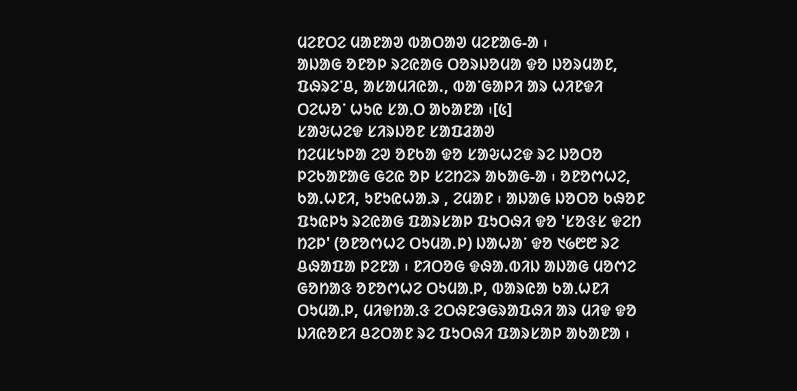ᱢᱮᱱᱛᱮ ᱢᱟᱱᱟᱣ ᱵᱟᱛᱟᱣ ᱢᱮᱱᱟᱜ-ᱟ ᱾
ᱟᱡᱟᱜ ᱚᱱᱚᱞ ᱨᱮᱭᱟᱜ ᱛᱚᱨᱡᱚᱢᱟ ᱫᱚ ᱡᱚᱨᱢᱟᱱ, ᱯᱷᱨᱮᱸᱪ, ᱟᱥᱟᱢᱤᱭᱟ., ᱵᱟᱸᱜᱟᱞᱤ ᱟᱨ ᱦᱤᱱᱫᱤ ᱛᱮᱦᱚᱸ ᱦᱩᱭ ᱥᱟᱹᱛ ᱟᱠᱟᱱᱟ ᱾[᱕]
ᱥᱟᱶᱦᱮᱫ ᱥᱤᱨᱡᱚᱱ ᱥᱟᱯᱲᱟᱣ
ᱴᱮᱢᱥᱩᱞᱟ ᱮᱣ ᱚᱱᱠᱟ ᱫᱚ ᱥᱟᱶᱦᱮᱫ ᱨᱮ ᱡᱚᱛᱚ ᱞᱮᱠᱟᱱᱟᱜ ᱜᱮᱭ ᱚᱞ ᱥᱮᱴᱮᱨ ᱟᱠᱟᱜ-ᱟ ᱾ ᱚᱱᱚᱬᱦᱮ, ᱠᱟ.ᱦᱱᱤ, ᱩᱱᱩᱭᱦᱟᱹᱨ , ᱮᱢᱟᱱ ᱾ ᱟᱡᱟᱜ ᱡᱚᱛᱚ ᱠᱷᱚᱱ ᱯᱩᱭᱞᱩ ᱨᱮᱭᱟᱜ ᱯᱟᱨᱥᱟᱞ ᱯᱩᱛᱷᱤ ᱫᱚ 'ᱥᱚᱝᱥ ᱫᱮᱴ ᱴᱮᱞ' (ᱚᱱᱚᱬᱦᱮ ᱛᱩᱢᱟ.ᱞ) ᱡᱟᱦᱟᱸ ᱫᱚ ᱑᱙᱘᱘ ᱨᱮ ᱪᱷᱟᱯᱟ ᱞᱮᱱᱟ ᱾ ᱱᱤᱛᱚᱜ ᱫᱷᱟ.ᱵᱤᱡ ᱟᱡᱟᱜ ᱢᱚᱬᱮ ᱜᱚᱴᱟᱝ ᱚᱱᱚᱬᱦᱮ ᱛᱩᱢᱟᱹᱞ, ᱵᱟᱨᱭᱟ ᱠᱟᱹᱦᱱᱤ ᱛᱩᱢᱟᱹᱞ, ᱢᱤᱫᱴᱟᱹᱝ ᱮᱛᱷᱱᱳᱜᱨᱟᱯᱷᱤ ᱟᱨ ᱢᱤᱫ ᱫᱚ ᱡᱤᱭᱚᱱᱤ ᱪᱮᱛᱟᱱ ᱨᱮ ᱯᱩᱛᱷᱤ ᱯᱟᱨᱥᱟᱞ ᱟᱠᱟᱱᱟ ᱾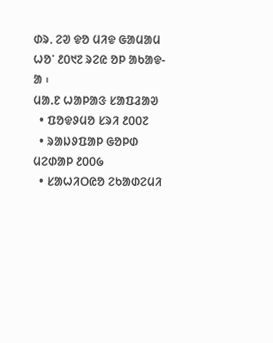ᱰᱨᱹ ᱮᱣ ᱫᱚ ᱢᱤᱫ ᱜᱟᱢᱟᱢ ᱦᱚᱸ ᱒᱐᱑᱗ ᱨᱮᱭ ᱚᱞ ᱟᱠᱟᱫ-ᱟ ᱾
ᱢᱟ.ᱱ ᱦᱟᱞᱟᱝ ᱥᱟᱯᱲᱟᱣ
  • ᱯᱚᱫᱽᱢᱚ ᱥᱨᱤ ᱒᱐᱐᱗
  • ᱨᱟᱡᱽᱯᱟᱞ ᱜᱚᱞᱰ ᱢᱮᱰᱟᱞ ᱒᱐᱐᱙
  • ᱥᱟᱦᱤᱛᱭᱚ ᱮᱠᱟᱰᱮᱢᱤ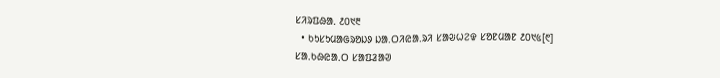ᱥᱤᱨᱯᱷᱟᱹ ᱒᱐᱑᱓
  • ᱠᱩᱥᱩᱢᱟᱜᱨᱚᱡᱽ ᱡᱟ.ᱛᱤᱭᱟ.ᱨᱤ ᱥᱟᱶᱦᱮᱫ ᱥᱚᱱᱢᱟᱱ ᱒᱐᱑᱕[᱖]
ᱥᱟᱹᱠᱷᱭᱟᱹᱛ ᱥᱟᱯᱲᱟᱣ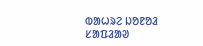ᱵᱟᱦᱨᱮ ᱡᱚᱱᱚᱲ ᱥᱟᱯᱲᱟᱣ